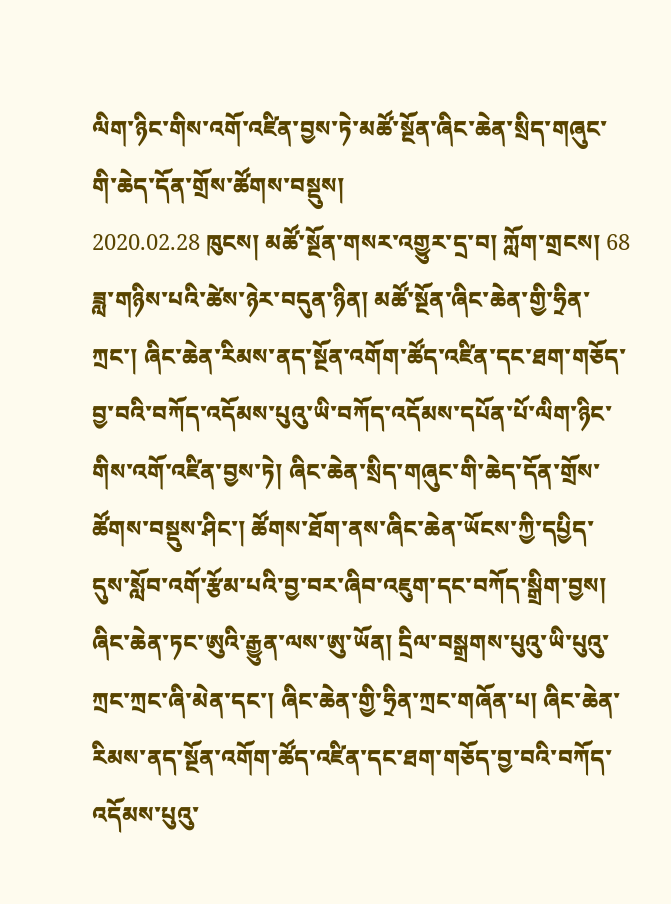ལིག་ཉིང་གིས་འགོ་འཛིན་བྱས་ཏེ་མཚོ་སྔོན་ཞིང་ཆེན་སྲིད་གཞུང་གི་ཆེད་དོན་གྲོས་ཚོགས་བསྡུས།
2020.02.28 ཁུངས། མཚོ་སྔོན་གསར་འགྱུར་དྲ་བ། ཀློག་གྲངས། 68
ཟླ་གཉིས་པའི་ཚེས་ཉེར་བདུན་ཉིན། མཚོ་སྔོན་ཞིང་ཆེན་གྱི་ཧྲིན་ཀྲང་། ཞིང་ཆེན་རིམས་ནད་སྔོན་འགོག་ཚོད་འཛིན་དང་ཐག་གཅོད་བྱ་བའི་བཀོད་འདོམས་པུའུ་ཡི་བཀོད་འདོམས་དཔོན་པོ་ལིག་ཉིང་གིས་འགོ་འཛིན་བྱས་ཏེ། ཞིང་ཆེན་སྲིད་གཞུང་གི་ཆེད་དོན་གྲོས་ཚོགས་བསྡུས་ཤིང་། ཚོགས་ཐོག་ནས་ཞིང་ཆེན་ཡོངས་ཀྱི་དཔྱིད་དུས་སློབ་འགོ་རྩོམ་པའི་བྱ་བར་ཞིབ་འཇུག་དང་བཀོད་སྒྲིག་བྱས། ཞིང་ཆེན་ཏང་ཨུའི་རྒྱུན་ལས་ཨུ་ཡོན། དྲིལ་བསྒྲགས་པུའུ་ཡི་པུའུ་ཀྲང་ཀྲང་ཞི་མེན་དང་། ཞིང་ཆེན་གྱི་ཧྲིན་ཀྲང་གཞོན་པ། ཞིང་ཆེན་རིམས་ནད་སྔོན་འགོག་ཚོད་འཛིན་དང་ཐག་གཅོད་བྱ་བའི་བཀོད་འདོམས་པུའུ་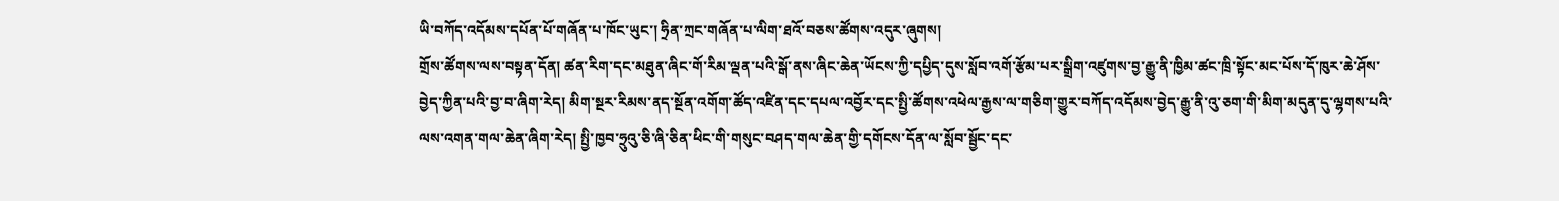ཡི་བཀོད་འདོམས་དཔོན་པོ་གཞོན་པ་ཁོང་ཡུང་། ཧྲིན་ཀྲང་གཞོན་པ་ལིག་ཐའོ་བཅས་ཚོགས་འདུར་ཞུགས།
གྲོས་ཚོགས་ལས་བསྟན་དོན། ཚན་རིག་དང་མཐུན་ཞིང་གོ་རིམ་ལྡན་པའི་སྒོ་ནས་ཞིང་ཆེན་ཡོངས་ཀྱི་དཔྱིད་དུས་སློབ་འགོ་རྩོམ་པར་སྒྲིག་འཛུགས་བྱ་རྒྱུ་ནི་ཁྱིམ་ཚང་ཁྲི་སྟོང་མང་པོས་དོ་ཁུར་ཆེ་ཤོས་བྱེད་ཀྱིན་པའི་བྱ་བ་ཞིག་རེད། མིག་སྔར་རིམས་ནད་སྔོན་འགོག་ཚོད་འཛིན་དང་དཔལ་འབྱོར་དང་སྤྱི་ཚོགས་འཕེལ་རྒྱས་ལ་གཅིག་གྱུར་བཀོད་འདོམས་བྱེད་རྒྱུ་ནི་འུ་ཅག་གི་མིག་མདུན་དུ་ལྷགས་པའི་ལས་འགན་གལ་ཆེན་ཞིག་རེད། སྤྱི་ཁྱབ་ཧྲུའུ་ཅི་ཞི་ཅིན་ཕིང་གི་གསུང་བཤད་གལ་ཆེན་གྱི་དགོངས་དོན་ལ་སློབ་སྦྱོང་དང་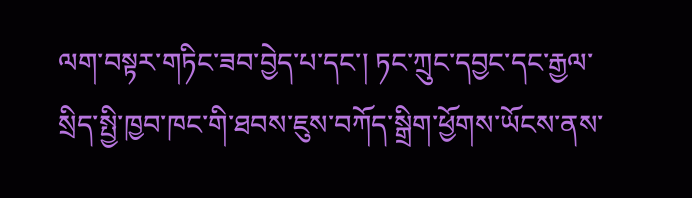ལག་བསྟར་གཏིང་ཟབ་བྱེད་པ་དང་། ཏང་ཀྲུང་དབྱང་དང་རྒྱལ་སྲིད་སྤྱི་ཁྱབ་ཁང་གི་ཐབས་ཇུས་བཀོད་སྒྲིག་ཕྱོགས་ཡོངས་ནས་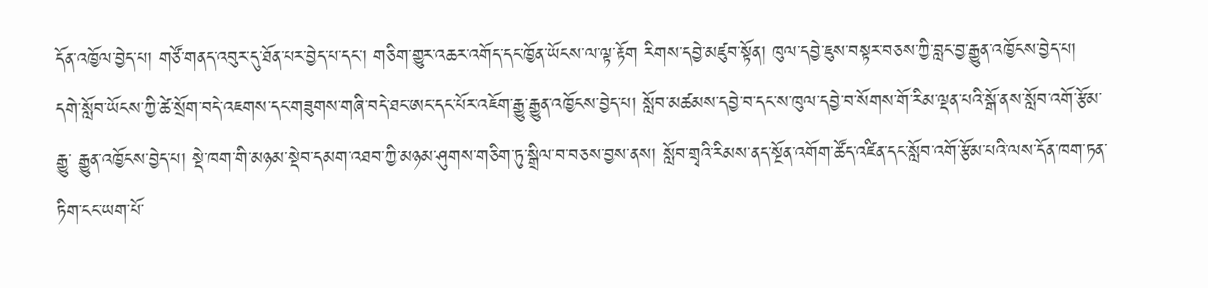དོན་འཁྱོལ་བྱེད་པ། གཙོ་གནད་འབུར་དུ་ཐོན་པར་བྱེད་པ་དང་། གཅིག་གྱུར་འཆར་འགོད་དང་ཁྱོན་ཡོངས་ལ་ལྟ་རྟོག རིགས་དབྱེ་མཛུབ་སྟོན། ཁུལ་དབྱེ་ཇུས་བསྟར་བཅས་ཀྱི་བླང་བྱ་རྒྱུན་འཁྱོངས་བྱེད་པ། དགེ་སློབ་ཡོངས་ཀྱི་ཚེ་སྲོག་བདེ་འཇགས་དང་གཟུགས་གཞི་བདེ་ཐང་ཨང་དང་པོར་འཇོག་རྒྱུ་རྒྱུན་འཁྱོངས་བྱེད་པ། སློབ་མཚམས་དབྱེ་བ་དང་ས་ཁུལ་དབྱེ་བ་སོགས་གོ་རིམ་ལྡན་པའི་སྒོ་ནས་སློབ་འགོ་རྩོམ་རྒྱུ་ རྒྱུན་འཁྱོངས་བྱེད་པ། སྡེ་ཁག་གི་མཉམ་སྡེབ་དམག་འཐབ་ཀྱི་མཉམ་ཤུགས་གཅིག་ཏུ་སྒྲིལ་བ་བཅས་བྱས་ནས། སློབ་གྲྭའི་རིམས་ནད་སྔོན་འགོག་ཚོད་འཛིན་དང་སློབ་འགོ་རྩོམ་པའི་ལས་དོན་ཁག་ཏན་ཏིག་ངང་ཡག་པོ་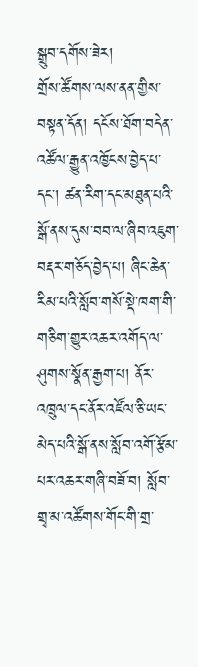སྒྲུབ་དགོས་ཟེར།
གྲོས་ཚོགས་ལས་ནན་གྱིས་བསྟན་དོན། དངོས་ཐོག་བདེན་འཚོལ་རྒྱུན་འཁྱོངས་བྱེད་པ་དང་། ཚན་རིག་དང་མཐུན་པའི་སྒོ་ནས་དུས་བབ་ལ་ཞིབ་འཇུག་བརྡར་གཅོད་བྱེད་པ། ཞིང་ཆེན་རིམ་པའི་སློབ་གསོ་སྡེ་ཁག་གི་གཅིག་གྱུར་འཆར་འགོད་ལ་ཤུགས་སྣོན་རྒྱག་པ། ནོར་འཁྲུལ་དང་ནོར་འཛོལ་ཅི་ཡང་མེད་པའི་སྒོ་ནས་སློབ་འགོ་རྩོམ་པར་འཆར་གཞི་བཟོ་བ། སློབ་གྲྭ་མ་འཚོགས་གོང་གི་གྲ་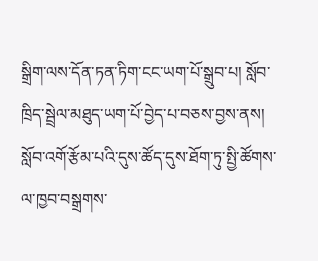སྒྲིག་ལས་དོན་ཏན་ཏིག་ངང་ཡག་པོ་སྒྲུབ་པ། སློབ་ཁྲིད་སྦྲེལ་མཐུད་ཡག་པོ་བྱེད་པ་བཅས་བྱས་ནས། སློབ་འགོ་རྩོམ་པའི་དུས་ཚོད་དུས་ཐོག་ཏུ་སྤྱི་ཚོགས་ལ་ཁྱབ་བསྒྲགས་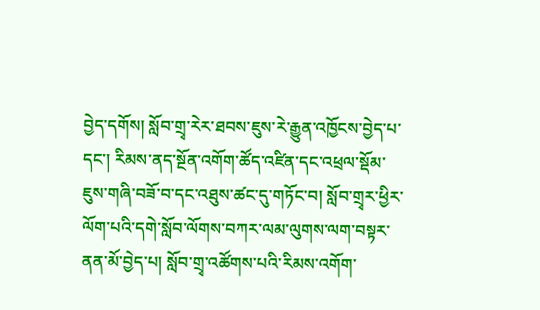བྱེད་དགོས། སློབ་གྲྭ་རེར་ཐབས་ཇུས་རེ་རྒྱུན་འཁྱོངས་བྱེད་པ་དང་། རིམས་ནད་སྔོན་འགོག་ཚོད་འཛིན་དང་འཕྲལ་སྡོམ་ཇུས་གཞི་བཟོ་བ་དང་འཐུས་ཚང་དུ་གཏོང་བ། སློབ་གྲྭར་ཕྱིར་ལོག་པའི་དགེ་སློབ་ལོགས་བཀར་ལམ་ལུགས་ལག་བསྟར་ནན་མོ་བྱེད་པ། སློབ་གྲྭ་འཚོགས་པའི་རིམས་འགོག་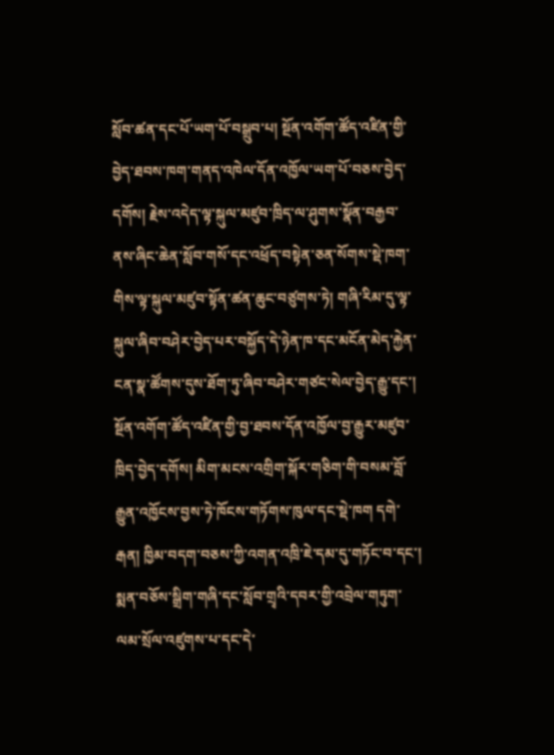སློབ་ཚན་དང་པོ་ཡག་པོ་བསྒྲུབ་པ། སྔོན་འགོག་ཚོད་འཛིན་གྱི་བྱེད་ཐབས་ཁག་གནད་འཁེལ་དོན་འཁྱོལ་ཡག་པོ་བཅས་བྱེད་དགོས། རྗེས་འདེད་ལྟ་སྐུལ་མཛུབ་ཁྲིད་ལ་ཤུགས་སྣོན་བརྒྱབ་ནས་ཞིང་ཆེན་སློབ་གསོ་དང་འཕྲོད་བསྟེན་ཅན་སོགས་སྡེ་ཁག་གིས་ལྟ་སྐུལ་མཛུབ་སྟོན་ཚན་ཆུང་བཙུགས་ཏེ། གཞི་རིམ་དུ་ལྟ་སྐུལ་ཞིབ་བཤེར་བྱེད་པར་བསྐྱོད་དེ་ཉེན་ཁ་དང་མངོན་མེད་རྐྱེན་ངན་སྣ་ཚོགས་དུས་ཐོག་ཏུ་ཞིབ་བཤེར་གཙང་སེལ་བྱེད་རྒྱུ་དང་། སྔོན་འགོག་ཚོད་འཛིན་གྱི་བྱ་ཐབས་དོན་འཁྱོལ་བྱ་རྒྱུར་མཛུབ་ཁྲིད་བྱེད་དགོས། མིག་མངས་འགྲིག་སྐོར་གཅིག་གི་བསམ་བློ་རྒྱུན་འཁྱོངས་བྱས་ཏེ་ཁོངས་གཏོགས་ཁུལ་དང་སྡེ་ཁག དགེ་རྒན། ཁྱིམ་བདག་བཅས་ཀྱི་འགན་འཁྲི་ཇེ་དམ་དུ་གཏོང་བ་དང་། སྨན་བཅོས་སྒྲིག་གཞི་དང་སློབ་གྲྭའི་དབར་གྱི་འབྲེལ་གཏུག་ལམ་སྲོལ་འཛུགས་པ་དང་དེ་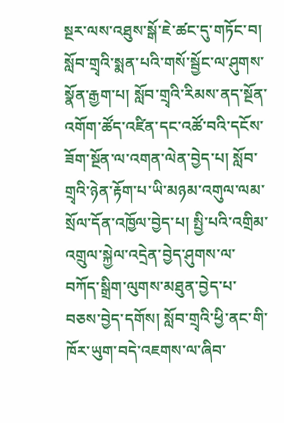སྔར་ལས་འཐུས་སྒོ་ཇེ་ཚང་དུ་གཏོང་བ། སློབ་གྲྭའི་སྨན་པའི་གསོ་སྦྱོང་ལ་ཤུགས་སྣོན་རྒྱག་པ། སློབ་གྲྭའི་རིམས་ནད་སྔོན་འགོག་ཚོད་འཛིན་དང་འཚོ་བའི་དངོས་ཟོག་སྔོན་ལ་འགན་ལེན་བྱེད་པ། སློབ་གྲྭའི་ཉེན་རྟོག་པ་ཡི་མཉམ་འགུལ་ལམ་སྲོལ་དོན་འཁྱོལ་བྱེད་པ། སྤྱི་པའི་འགྲིམ་འགྲུལ་སྐྱེལ་འདྲེན་བྱེད་ཤུགས་ལ་བཀོད་སྒྲིག་ལུགས་མཐུན་བྱེད་པ་བཅས་བྱེད་དགོས། སློབ་གྲྭའི་ཕྱི་ནང་གི་ཁོར་ཡུག་བདེ་འཇགས་ལ་ཞིབ་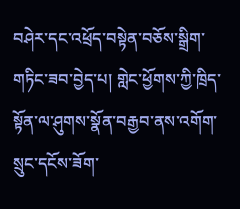བཤེར་དང་འཕྲོད་བསྟེན་བཅོས་སྒྲིག་གཏིང་ཟབ་བྱེད་པ། གླེང་ཕྱོགས་ཀྱི་ཁྲིད་སྟོན་ལ་ཤུགས་སྣོན་བརྒྱབ་ནས་འགོག་སྲུང་དངོས་ཟོག་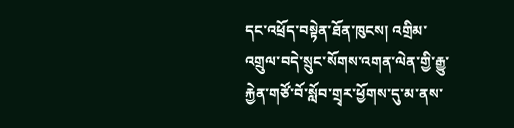དང་འཕྲོད་བསྟེན་ཐོན་ཁུངས། འགྲིམ་འགྲུལ་བདེ་སྲུང་སོགས་འགན་ལེན་གྱི་རྒྱུ་རྐྱེན་གཙོ་བོ་སློབ་གྲྭར་ཕྱོགས་དུ་མ་ནས་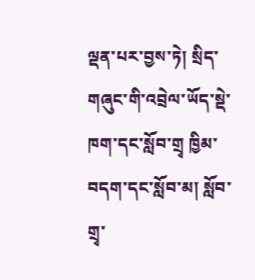ལྡན་པར་བྱས་ཏེ། སྲིད་གཞུང་གི་འབྲེལ་ཡོད་སྡེ་ཁག་དང་སློབ་གྲྭ ཁྱིམ་བདག་དང་སློབ་མ། སློབ་གྲྭ་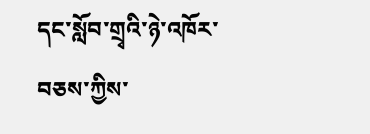དང་སློབ་གྲྭའི་ཉེ་འཁོར་བཅས་ཀྱིས་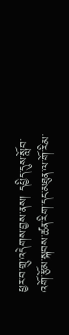ཕྱར་བ་གྲུ་འདེགས་བྱས་ནས། དཔྱིད་དུས་སློབ་འགོ་རྩོམ་སྐབས་ཚན་རིག་དང་མཐུན་ལ་གོ་རིམ་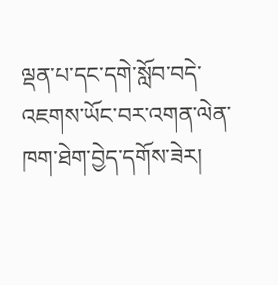ལྡན་པ་དང་དགེ་སློབ་བདེ་འཇགས་ཡོང་བར་འགན་ལེན་ཁག་ཐེག་བྱེད་དགོས་ཟེར།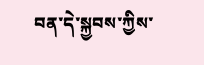བན་དེ་སྐྱབས་ཀྱིས་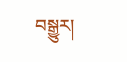བསྒྱུར།